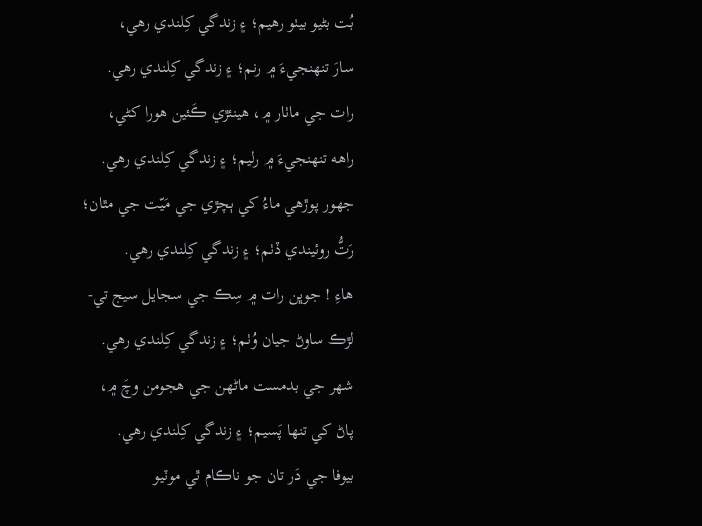بُت بڻيو بيٺو رهيم؛ ۽ زندگي کِلندي رهي،
سارَ تنهنجيءَ ۾ رنم؛ ۽ زندگي کِلندي رهي.
رات جي ماٺار ۾، هينئڙي ڪَئين هورا کڻي،
راهه تنهنجيءَ ۾ رليم؛ ۽ زندگي کِلندي رهي.
جهور پوڙهي ماءُ کي ٻچڙي جي مَيّت جي مٿان؛
رَتُّ روئيندي ڏٺم؛ ۽ زندگي کِلندي رهي.
هاءِ ! جوڀن رات ۾ سِڪ جي سجايل سيج تي-
لڙڪ ساوڻ جيان وُٺم؛ ۽ زندگي کِلندي رهي.
شهر جي بدمست ماڻهن جي هجومن وچَ ۾،
پاڻ کي تنها پَسيم؛ ۽ زندگي کِلندي رهي.
بيوفا جي دَر تان جو ناڪام ٿي موٽيو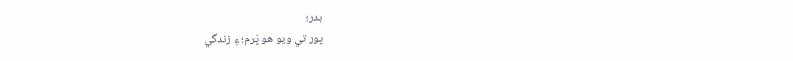بدر؛
ڀور تي ويو هو ڀَرم؛ ۽ زندگي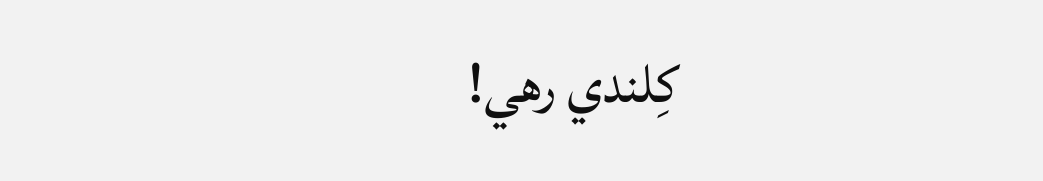کِلندي رهي!